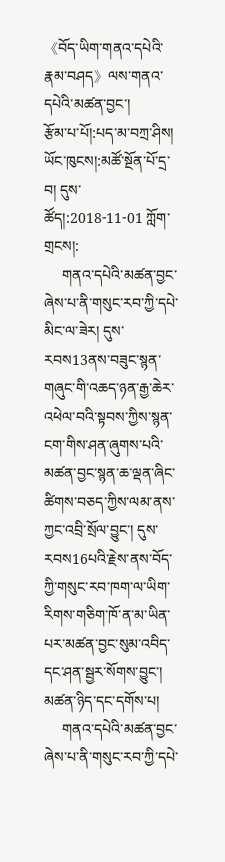《བོད་ཡིག་གནའ་དཔེའི་རྣམ་བཤད》ལས་གནའ་དཔེའི་མཚན་བྱང་།
རྩོམ་པ་པོ།:པད་མ་བཀྲ་ཤིས། ཡོང་ཁུངས།:མཚོ་སྔོན་པོ་དྲ་བ། དུས་ཚོད།:2018-11-01 ཀློག་གྲངས།:
     གནའ་དཔེའི་མཚན་བྱང་ཞེས་པ་ནི་གསུང་རབ་ཀྱི་དཔེ་མིང་ལ་ཟེར། དུས་རབས13ནས་བཟུང་སྙན་གཞུང་གི་འཆད་ཉན་རྒྱ་ཆེར་འཕེལ་བའི་སྟབས་ཀྱིས་སྙན་ངག་གིས་ཤན་ཞུགས་པའི་མཚན་བྱང་སྙན་ཆ་ལྡན་ཞིང་ཚིགས་བཅད་ཀྱིས་ལམ་ནས་ཀྱང་འབྲི་སྲོལ་བྱུང་། དུས་རབས16པའི་རྗེས་ནས་བོད་ཀྱི་གསུང་རབ་ཁག་ལ་ཡིག་རིགས་གཅིག་ཁོ་ན་མ་ཡིན་པར་མཚན་བྱང་སུམ་འབིད་དང་ཤན་སྦྱར་སོགས་བྱུང་།
མཚན་ཉིད་དང་དགོས་པ།
     གནའ་དཔེའི་མཚན་བྱང་ཞེས་པ་ནི་གསུང་རབ་ཀྱི་དཔེ་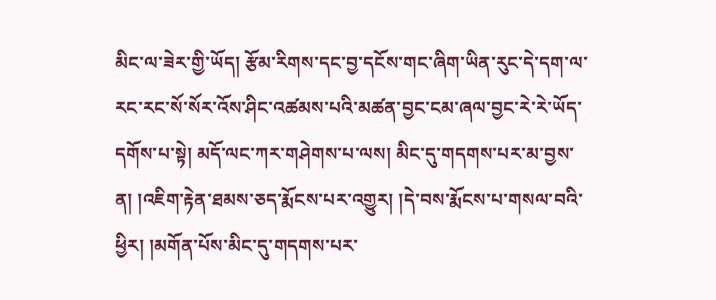མིང་ལ་ཟེར་གྱི་ཡོད། རྩོམ་རིགས་དང་བྱ་དངོས་གང་ཞིག་ཡིན་རུང་དེ་དག་ལ་རང་རང་སོ་སོར་འོས་ཤིང་འཚམས་པའི་མཚན་བྱང་ངམ་ཞལ་བྱང་རེ་རེ་ཡོད་དགོས་པ་སྟེ། མདོ་ལང་ཀར་གཤེགས་པ་ལས། མིང་དུ་གདགས་པར་མ་བྱས་ན། །འཇིག་རྟེན་ཐམས་ཅད་རྨོངས་པར་འགྱུར། །དེ་བས་རྨོངས་པ་གསལ་བའི་ཕྱིར། །མགོན་པོས་མིང་དུ་གདགས་པར་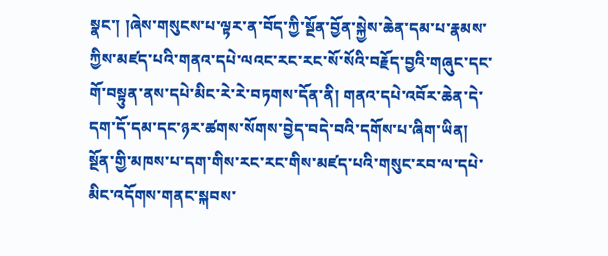སྣང་། །ཞེས་གསུངས་པ་ལྟར་ན་བོད་ཀྱི་སྔོན་བྱོན་སྐྱེས་ཆེན་དམ་པ་རྣམས་ཀྱིས་མཛད་པའི་གནའ་དཔེ་ལའང་རང་རང་སོ་སོའི་བརྗོད་བྱའི་གཞུང་དང་གོ་བསྟུན་ནས་དཔེ་མིང་རེ་རེ་བཏགས་དོན་ནི། གནའ་དཔེ་འབོར་ཆེན་དེ་དག་དོ་དམ་དང་ཉར་ཚགས་སོགས་བྱེད་བདེ་བའི་དགོས་པ་ཞིག་ཡིན། སྔོན་གྱི་མཁས་པ་དག་གིས་རང་རང་གིས་མཛད་པའི་གསུང་རབ་ལ་དཔེ་མིང་འདོགས་གནང་སྐབས་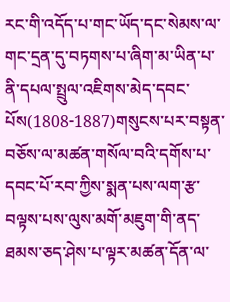རང་གི་འདོད་པ་གང་ཡོད་དང་སེམས་ལ་གང་དྲན་དུ་བཏགས་པ་ཞིག་མ་ཡིན་པ་ནི་དཔལ་སྤྲུལ་འཇིགས་མེད་དབང་པོས(1808-1887)གསུངས་པར་བསྟན་བཅོས་ལ་མཚན་གསོལ་བའི་དགོས་པ་དབང་པོ་རབ་ཀྱིས་སྨན་པས་ལག་རྩ་བལྟས་པས་ལུས་མགོ་མཇུག་གི་ནད་ཐམས་ཅད་ཤེས་པ་ལྟར་མཚན་དོན་ལ་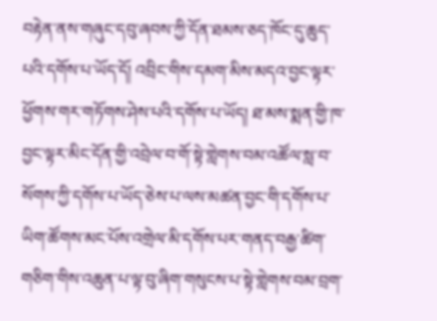བརྟེན་ནས་གཞུང་དབུ་ཞབས་ཀྱི་དོན་ཐམས་ཅད་ཁོང་དུ་ཆུད་པའི་དགོས་པ་ཡོད་དོ། འབྲིང་གིས་དམག་མིས་མདའ་བྱང་ལྟར་ཕྱོགས་གར་གཏོགས་ཤེས་པའི་དགོས་པ་ཡོད། ཐ་མས་སྨན་གྱི་ཁ་བྱང་ལྟར་མིང་དོན་གྱི་འབྲེལ་བ་གོ་སྟེ་གླེགས་བམ་འཚོལ་སླ་བ་སོགས་ཀྱི་དགོས་པ་ཡོད་ཅེས་པ་ལས་མཚན་བྱང་གི་དགོས་པ་ཡིག་ཚོགས་མང་པོས་འགྲེལ་མི་དགོས་པར་གནད་བརྒྱ་ཚིག་གཅིག་གིས་འཆུན་པ་ལྟ་བུ་ཞིག་གསུངས་པ་སྟེ་གླེགས་བམ་བྲག་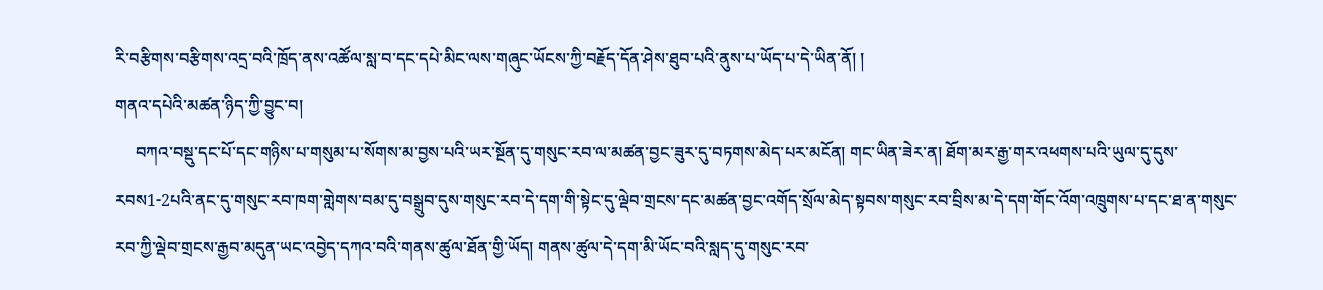རི་བརྩིགས་བརྩིགས་འདྲ་བའི་ཁྲོད་ནས་འཚོལ་སླ་བ་དང་དཔེ་མིང་ལས་གཞུང་ཡོངས་ཀྱི་བརྗོད་དོན་ཤེས་ཐུབ་པའི་ནུས་པ་ཡོད་པ་དེ་ཡིན་ནོ། །
གནའ་དཔེའི་མཚན་ཉིད་ཀྱི་བྱུང་བ།
     བཀའ་བསྡུ་དང་པོ་དང་གཉིས་པ་གསུམ་པ་སོགས་མ་བྱས་པའི་ཡར་སྔོན་དུ་གསུང་རབ་ལ་མཚན་བྱང་ཟུར་དུ་བཏགས་མེད་པར་མངོན། གང་ཡིན་ཟེར་ན། ཐོག་མར་རྒྱ་གར་འཕགས་པའི་ཡུལ་དུ་དུས་རབས1-2པའི་ནང་དུ་གསུང་རབ་ཁག་གླེགས་བམ་དུ་བསྒྲུབ་དུས་གསུང་རབ་དེ་དག་གི་སྟེང་དུ་ལྡེབ་གྲངས་དང་མཚན་བྱང་འགོད་སྲོལ་མེད་སྟབས་གསུང་རབ་བྲིས་མ་དེ་དག་གོང་འོག་འཁྲུགས་པ་དང་ཐ་ན་གསུང་རབ་ཀྱི་ལྡེབ་གྲངས་རྒྱབ་མདུན་ཡང་འབྱེད་དཀའ་བའི་གནས་ཚུལ་ཐོན་གྱི་ཡོད། གནས་ཚུལ་དེ་དག་མི་ཡོང་བའི་སླད་དུ་གསུང་རབ་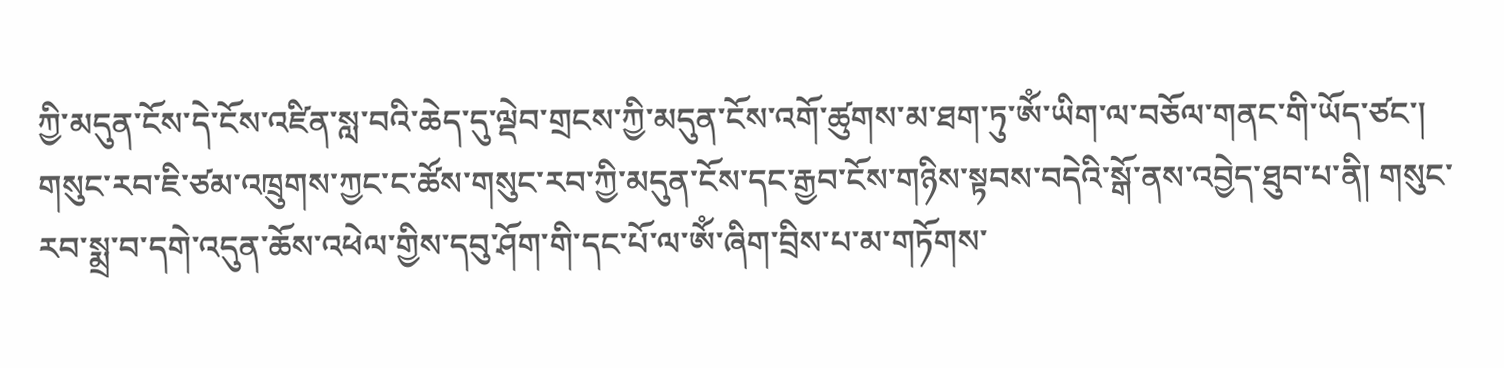ཀྱི་མདུན་ངོས་དེ་ངོས་འཛིན་སླ་བའི་ཆེད་དུ་ལྡེབ་གྲངས་ཀྱི་མདུན་ངོས་འགོ་ཚུགས་མ་ཐག་ཏུ་ཨོཾ་ཡིག་ལ་བཅོལ་གནང་གི་ཡོད་ཙང་། གསུང་རབ་ཇི་ཙམ་འཁྲུགས་ཀྱང་ང་ཚོས་གསུང་རབ་ཀྱི་མདུན་ངོས་དང་རྒྱབ་ངོས་གཉིས་སྟབས་བདེའི་སྒོ་ནས་འབྱེད་ཐུབ་པ་ནི། གསུང་རབ་སྨྲ་བ་དགེ་འདུན་ཆོས་འཕེལ་གྱིས་དབུ་ཤོག་གི་དང་པོ་ལ་ཨོཾ་ཞིག་བྲིས་པ་མ་གཏོགས་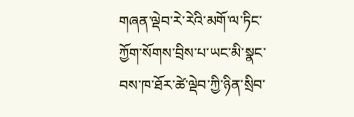གཞན་ལྡེབ་རེ་རེའི་མགོ་ལ་ཏིང་ཀྱོག་སོགས་བྲིས་པ་ཡང་མི་སྣང་བས་ཁ་ཐོར་ཚེ་ལྡེབ་ཀྱི་ཉིན་སྲིབ་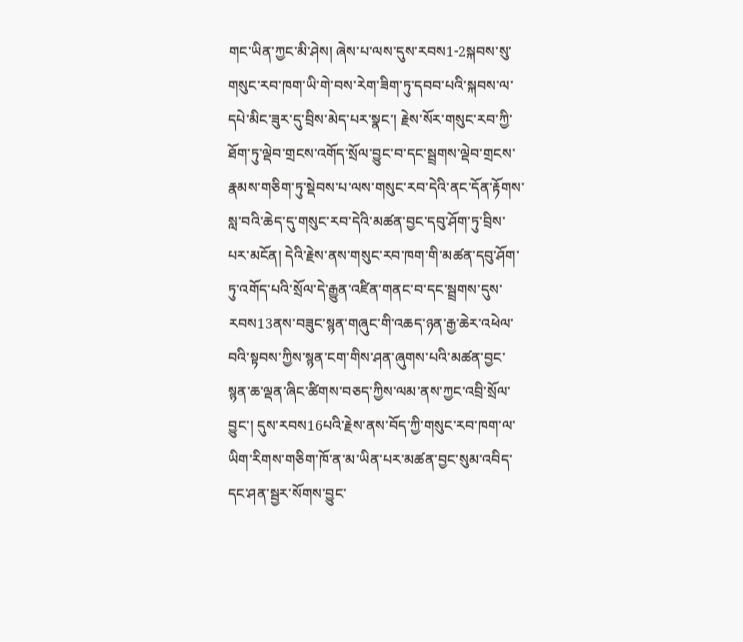གང་ཡིན་ཀྱང་མི་ཤེས། ཞེས་པ་ལས་དུས་རབས1-2སྐབས་སུ་གསུང་རབ་ཁག་ཡི་གེ་བས་རེག་ཟིག་ཏུ་དབབ་པའི་སྐབས་ལ་དཔེ་མིང་ཟུར་དུ་བྲིས་མེད་པར་སྣང་། རྗེས་སོར་གསུང་རབ་ཀྱི་ཐོག་ཏུ་ལྡེབ་གྲངས་འགོད་སྲོལ་བྱུང་བ་དང་སྦྲགས་ལྡེབ་གྲངས་རྣམས་གཅིག་ཏུ་སྡེབས་པ་ལས་གསུང་རབ་དེའི་ནང་དོན་རྟོགས་སླ་བའི་ཆེད་དུ་གསུང་རབ་དེའི་མཚན་བྱང་དབུ་ཤོག་ཏུ་བྲིས་པར་མངོན། དེའི་རྗེས་ནས་གསུང་རབ་ཁག་གི་མཚན་དབུ་ཤོག་ཏུ་འགོད་པའི་སྲོལ་དེ་རྒྱུན་འཛིན་གནང་བ་དང་སྦྲགས་དུས་རབས13ནས་བཟུང་སྙན་གཞུང་གི་འཆད་ཉན་རྒྱ་ཆེར་འཕེལ་བའི་སྟབས་ཀྱིས་སྙན་ངག་གིས་ཤན་ཞུགས་པའི་མཚན་བྱང་སྙན་ཆ་ལྡན་ཞིང་ཚིགས་བཅད་ཀྱིས་ལམ་ནས་ཀྱང་འབྲི་སྲོལ་བྱུང་། དུས་རབས16པའི་རྗེས་ནས་བོད་ཀྱི་གསུང་རབ་ཁག་ལ་ཡིག་རིགས་གཅིག་ཁོ་ན་མ་ཡིན་པར་མཚན་བྱང་སུམ་འབིད་དང་ཤན་སྦྱར་སོགས་བྱུང་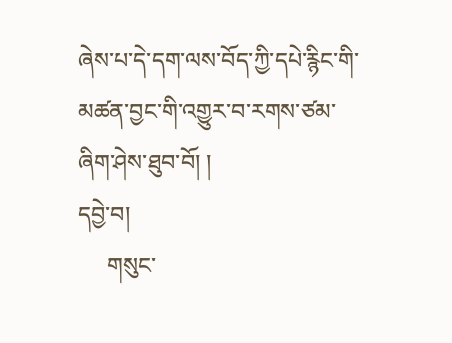ཞེས་པ་དེ་དག་ལས་བོད་ཀྱི་དཔེ་རྙིང་གི་མཚན་བྱང་གི་འགྱུར་བ་རགས་ཙམ་ཞིག་ཤེས་ཐུབ་བོ། །
དབྱེ་བ།
     གསུང་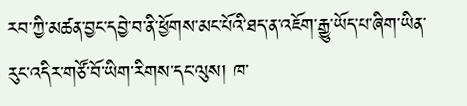རབ་ཀྱི་མཚན་བྱང་དབྱེ་བ་ནི་ཕྱོགས་མང་པོའི་ཐད་ན་འཇོག་རྒྱུ་ཡོད་པ་ཞིག་ཡིན་རུང་འདིར་གཙོ་བོ་ཡིག་རིགས་དང་ལུས། ཁ་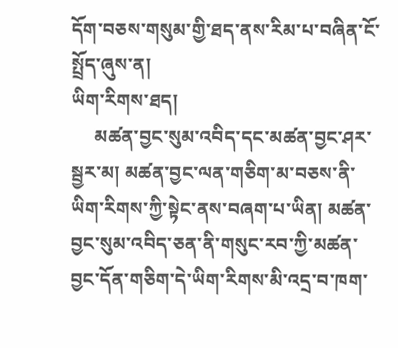དོག་བཅས་གསུམ་གྱི་ཐད་ནས་རིམ་པ་བཞིན་ངོ་སྤྲོད་ཞུས་ན།
ཡིག་རིགས་ཐད།
     མཚན་བྱང་སུམ་འབིད་དང་མཚན་བྱང་ཤར་སྦྱར་མ། མཚན་བྱང་ལན་གཅིག་མ་བཅས་ནི་ཡིག་རིགས་ཀྱི་སྟེང་ནས་བཞག་པ་ཡིན། མཚན་བྱང་སུམ་འབིད་ཅན་ནི་གསུང་རབ་ཀྱི་མཚན་བྱང་དོན་གཅིག་དེ་ཡིག་རིགས་མི་འདྲ་བ་ཁག་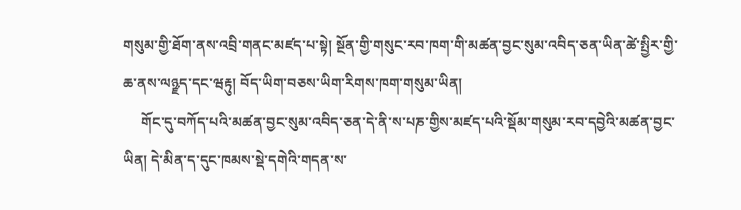གསུམ་གྱི་ཐོག་ནས་འབྲི་གནང་མཛད་པ་སྟེ། སྔོན་གྱི་གསུང་རབ་ཁག་གི་མཚན་བྱང་སུམ་འབིད་ཅན་ཡིན་ཚེ་སྤྱིར་གྱི་ཆ་ནས་ལཉྫད་དང་ཝརྟུ། བོད་ཡིག་བཅས་ཡིག་རིགས་ཁག་གསུམ་ཡིན།
     གོང་དུ་བཀོད་པའི་མཚན་བྱང་སུམ་འབིད་ཅན་དེ་ནི་ས་པཎ་གྱིས་མཛད་པའི་སྡོམ་གསུམ་རབ་དབྱེའི་མཚན་བྱང་ཡིན། དེ་མིན་ད་དུང་ཁམས་སྡེ་དགེའི་གདན་ས་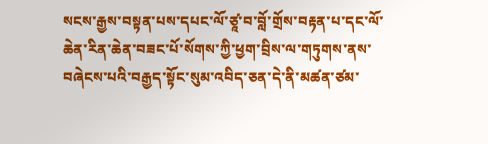སངས་རྒྱས་བསྟན་པས་དཔང་ལོ་ཙཱ་བ་བློ་གྲོས་བརྟན་པ་དང་ལོ་ཆེན་རིན་ཆེན་བཟང་པོ་སོགས་ཀྱི་ཕྱག་བྲིས་ལ་གཏུགས་ནས་བཞེངས་པའི་བརྒྱད་སྟོང་སུམ་འབིད་ཅན་དེ་ནི་མཚན་ཙམ་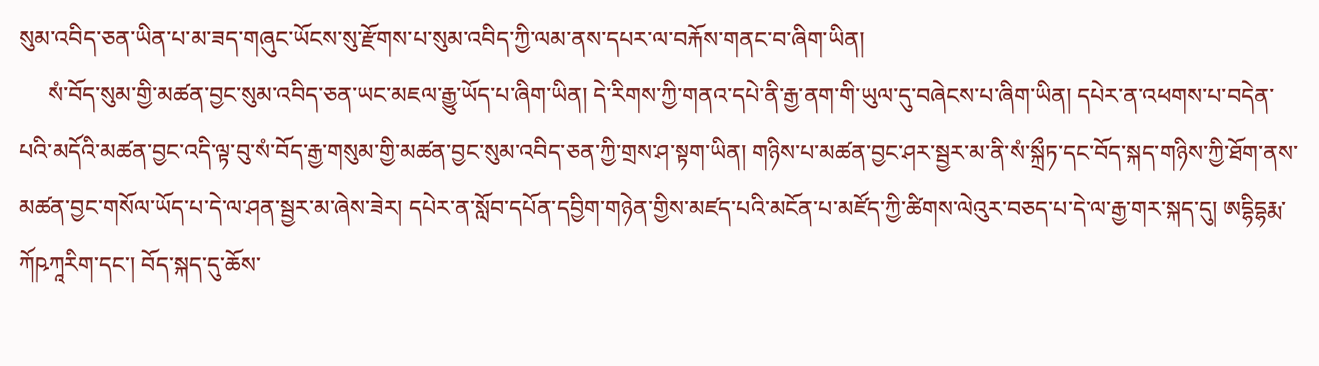སུམ་འབིད་ཅན་ཡིན་པ་མ་ཟད་གཞུང་ཡོངས་སུ་རྫོགས་པ་སུམ་འབིད་ཀྱི་ལམ་ནས་དཔར་ལ་བརྐོས་གནང་བ་ཞིག་ཡིན།
     སཾ་བོད་སུམ་གྱི་མཚན་བྱང་སུམ་འབིད་ཅན་ཡང་མཇལ་རྒྱུ་ཡོད་པ་ཞིག་ཡིན། དེ་རིགས་ཀྱི་གནའ་དཔེ་ནི་རྒྱ་ནག་གི་ཡུལ་དུ་བཞེངས་པ་ཞིག་ཡིན། དཔེར་ན་འཕགས་པ་བདེན་པའི་མདོའི་མཚན་བྱང་འདི་ལྟ་བུ་སཾ་བོད་རྒྱ་གསུམ་གྱི་མཚན་བྱང་སུམ་འབིད་ཅན་ཀྱི་གྲས་ཤ་སྟག་ཡིན། གཉིས་པ་མཚན་བྱང་ཤར་སྦྱར་མ་ནི་སཾ་སྐྲྀཏ་དང་བོད་སྐད་གཉིས་ཀྱི་ཐོག་ནས་མཚན་བྱང་གསོལ་ཡོད་པ་དེ་ལ་ཤན་སྦྱར་མ་ཞེས་ཟེར། དཔེར་ན་སློབ་དཔོན་དབྱིག་གཉེན་གྱིས་མཛད་པའི་མངོན་པ་མཛོད་ཀྱི་ཚིགས་ལེའུར་བཅད་པ་དེ་ལ་རྒྱ་གར་སྐད་དུ། ཨདྷིདྷརྨ་ཀོཥཀཱརིག་དང་། བོད་སྐད་དུ་ཆོས་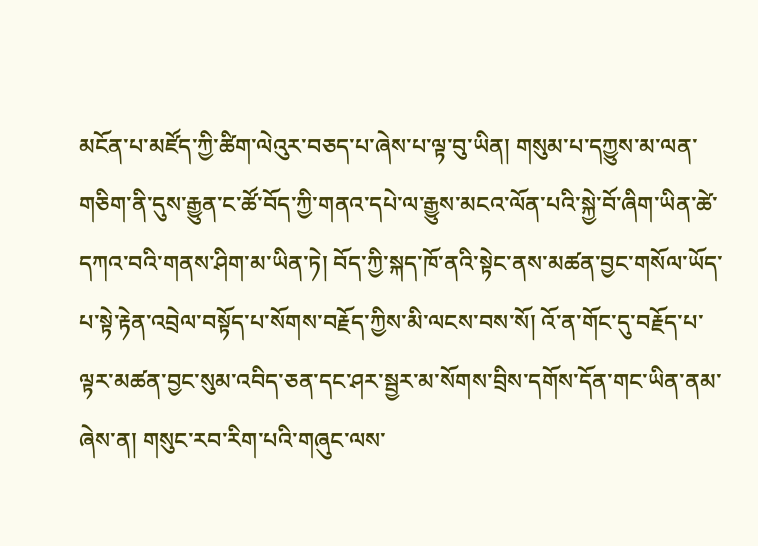མངོན་པ་མཛོད་ཀྱི་ཚིག་ལེའུར་བཅད་པ་ཞེས་པ་ལྟ་བུ་ཡིན། གསུམ་པ་དཀྱུས་མ་ལན་གཅིག་ནི་དུས་རྒྱུན་ང་ཚོ་བོད་ཀྱི་གནའ་དཔེ་ལ་རྒྱུས་མངའ་ལོན་པའི་སྐྱེ་བོ་ཞིག་ཡིན་ཚེ་དཀའ་བའི་གནས་ཤིག་མ་ཡིན་ཏེ། བོད་ཀྱི་སྐད་ཁོ་ནའི་སྟེང་ནས་མཚན་བྱང་གསོལ་ཡོད་པ་སྟེ་རྟེན་འབྲེལ་བསྟོད་པ་སོགས་བརྗོད་ཀྱིས་མི་ལངས་བས་སོ། འོ་ན་གོང་དུ་བརྗོད་པ་ལྟར་མཚན་བྱང་སུམ་འབིད་ཅན་དང་ཤར་སྦྱར་མ་སོགས་བྲིས་དགོས་དོན་གང་ཡིན་ནམ་ཞེས་ན། གསུང་རབ་རིག་པའི་གཞུང་ལས་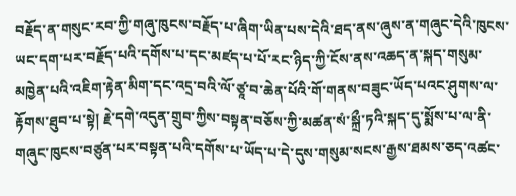བརྗོད་ན་གསུང་རབ་ཀྱི་གཞུ་ཁུངས་བརྗོད་པ་ཞིག་ཡིན་པས་དེའི་ཐད་ནས་ཞུས་ན་གཞུང་དེའི་ཁུངས་ཡང་དག་པར་བརྗོད་པའི་དགོས་པ་དང་མཛད་པ་པོ་རང་ཉིད་ཀྱི་ངོས་ནས་འཆད་ན་སྐད་གསུམ་མཁྱེན་པའི་འཇིག་རྟེན་མིག་དང་འདྲ་བའི་ལོ་ཙཱ་བ་ཆེན་པོའི་གོ་གནས་བཟུང་ཡོད་པའང་ཤུགས་ལ་རྟོགས་ཐུབ་པ་སྟེ། རྗེ་དགེ་འདུན་གྲུབ་ཀྱིས་བསྟན་བཅོས་ཀྱི་མཚན་སཾ་སྐྲྀ་ཏའི་སྐད་དུ་སྨོས་པ་ལ་ནི་གཞུང་ཁུངས་བཙུན་པར་བསྟན་པའི་དགོས་པ་ཡོད་པ་དེ་དུས་གསུམ་སངས་རྒྱས་ཐམས་ཅད་འཚང་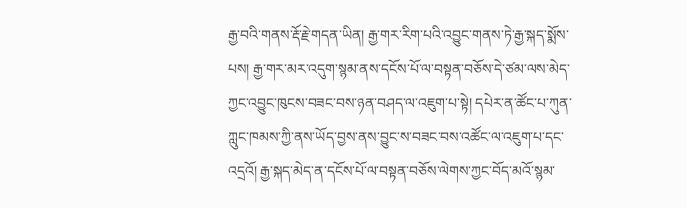རྒྱ་བའི་གནས་རྡོ་རྗེ་གདན་ཡིན། རྒྱ་གར་རིག་པའི་འབྱུང་གནས་ཏེ་རྒྱ་སྐད་སྨོས་པས། རྒྱ་གར་མར་འདུག་སྙམ་ནས་དངོས་པོ་ལ་བསྟན་བཅོས་དེ་ཙམ་ལས་མེད་ཀྱང་འབྱུང་ཁུངས་བཟང་བས་ཉན་བཤད་ལ་འཇུག་པ་སྟེ། དཔེར་ན་ཚོང་པ་ཀུན་ཀླུང་ཁམས་ཀྱི་ནས་ཡོད་བྱས་ནས་བྱུང་ས་བཟང་བས་འཚོང་ལ་འཇུག་པ་དང་འདྲའོ། རྒྱ་སྐད་མེད་ན་དངོས་པོ་ལ་བསྟན་བཅོས་ལེགས་ཀྱང་བོད་མའོ་སྙམ་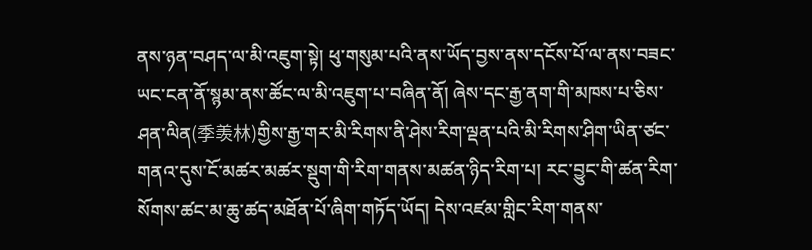ནས་ཉན་བཤད་ལ་མི་འཇུག་སྟེ། ཕུ་གསུམ་པའི་ནས་ཡོད་བྱས་ནས་དངོས་པོ་ལ་ནས་བཟང་ཡང་ངན་ནོ་སྙམ་ནས་ཚོང་ལ་མི་འཇུག་པ་བཞིན་ནོ། ཞེས་དང་རྒྱ་ནག་གི་མཁས་པ་ཅིས་ཤན་ལིན(季羡林)གྱིས་རྒྱ་གར་མི་རིགས་ནི་ཤེས་རིག་ལྡན་པའི་མི་རིགས་ཤིག་ཡིན་ཙང་གནའ་དུས་ངོ་མཚར་མཚར་སྡུག་གི་རིག་གནས་མཚན་ཉིད་རིག་པ། རང་བྱུང་གི་ཚན་རིག་སོགས་ཚང་མ་ཆུ་ཚད་མཐོན་པོ་ཞིག་གཏོད་ཡོད། དེས་འཛམ་གླིང་རིག་གནས་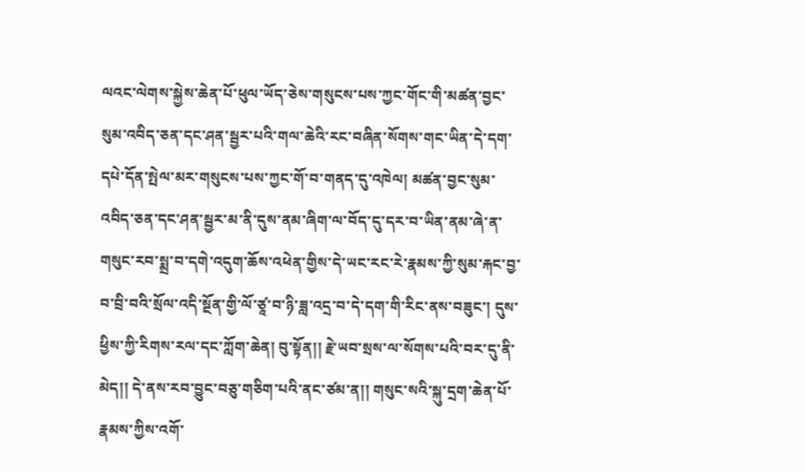ལའང་ལེགས་སྐྱེས་ཆེན་པོ་ཕུལ་ཡོད་ཅེས་གསུངས་པས་ཀྱང་གོང་གི་མཚན་བྱང་སུམ་འབིད་ཅན་དང་ཤན་སྦྱར་པའི་གལ་ཆེའི་རང་བཞིན་སོགས་གང་ཡིན་དེ་དག་དཔེ་དོན་སྤེལ་མར་གསུངས་པས་ཀྱང་གོ་བ་གནད་དུ་འཁེལ། མཚན་བྱང་སུམ་འབིད་ཅན་དང་ཤན་སྦྱར་མ་ནི་དུས་ནམ་ཞིག་ལ་བོད་དུ་དར་བ་ཡིན་ནམ་ཞེ་ན་གསུང་རབ་སྨྲ་བ་དགེ་འདུག་ཆོས་འཕེན་གྱིས་དེ་ཡང་རང་རེ་རྣམས་ཀྱི་སུམ་རྐང་བྱ་བ་བྲི་བའི་སྲོལ་འདི་སྔོན་གྱི་ལོ་ཙཱ་བ་ཉི་ཟླ་འདྲ་བ་དེ་དག་གི་རིང་ནས་བཟུང་། དུས་ཕྱིས་ཀྱི་རིགས་རལ་དང་ཀློག་ཆེན། བུ་སྟོན།། རྗེ་ཡབ་སྲས་ལ་སོགས་པའི་བར་དུ་ནི་མེད།། དེ་ནས་རབ་བྱུང་བཅུ་གཅིག་པའི་ནང་ཙམ་ན།། གསུང་སའི་སྐུ་དྲག་ཆེན་པོ་རྣམས་ཀྱིས་འགོ་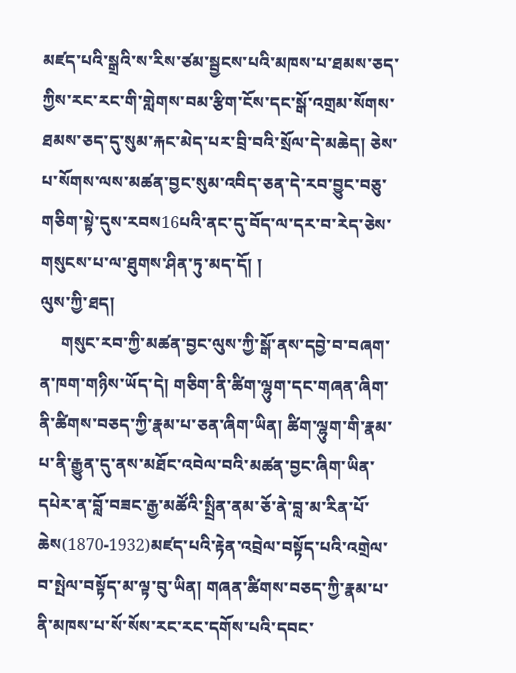མཛད་པའི་སྒྲའི་ས་རིས་ཙམ་སྦྱངས་པའི་མཁས་པ་ཐམས་ཅད་ཀྱིས་རང་རང་གི་གླེགས་བམ་རྩིག་ངོས་དང་སྒོ་འགྲམ་སོགས་ཐམས་ཅད་དུ་སུམ་རྐང་མེད་པར་བྲི་བའི་སྲོལ་དེ་མཆེད། ཅེས་པ་སོགས་ལས་མཚན་བྱང་སུམ་འབིད་ཅན་དེ་རབ་བྱུང་བཅུ་གཅིག་སྟེ་དུས་རབས16པའི་ནང་དུ་བོད་ལ་དར་བ་རེད་ཅེས་གསུངས་པ་ལ་ཐུགས་ཤིན་ཏུ་མད་དོ། །
ལུས་ཀྱི་ཐད།
     གསུང་རབ་ཀྱི་མཚན་བྱང་ལུས་ཀྱི་སྒོ་ནས་དབྱེ་བ་བཞག་ན་ཁག་གཉིས་ཡོད་དེ། གཅིག་ནི་ཚིག་ལྷུག་དང་གཞན་ཞིག་ནི་ཚིགས་བཅད་ཀྱི་རྣམ་པ་ཅན་ཞིག་ཡིན། ཚིག་ལྷུག་གི་རྣམ་པ་ནི་རྒྱུན་དུ་ནས་མཐོང་འབེལ་བའི་མཚན་བྱང་ཞིག་ཡིན་དཔེར་ན་བློ་བཟང་རྒྱ་མཚོའི་སྤྲིན་ནམ་ཅོ་ནེ་བླ་མ་རིན་པོ་ཆེས(1870-1932)མཛད་པའི་རྟེན་འབྲེལ་བསྟོད་པའི་འགྲེལ་བ་སྤེལ་བསྟོད་མ་ལྟ་བུ་ཡིན། གཞན་ཚིགས་བཅད་ཀྱི་རྣམ་པ་ནི་མཁས་པ་སོ་སོས་རང་རང་དགོས་པའི་དབང་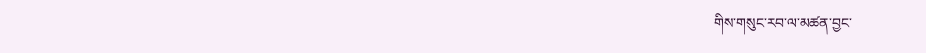གིས་གསུང་རབ་ལ་མཚན་བྱང་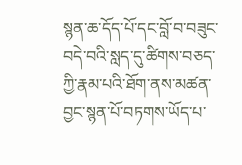སྙན་ཆ་དོད་པོ་དང་བློ་བ་བཟུང་བདེ་བའི་སླད་དུ་ཚིགས་བཅད་ཀྱི་རྣམ་པའི་ཐོག་ནས་མཚན་བྱང་སྙན་པོ་བཏགས་ཡོད་པ་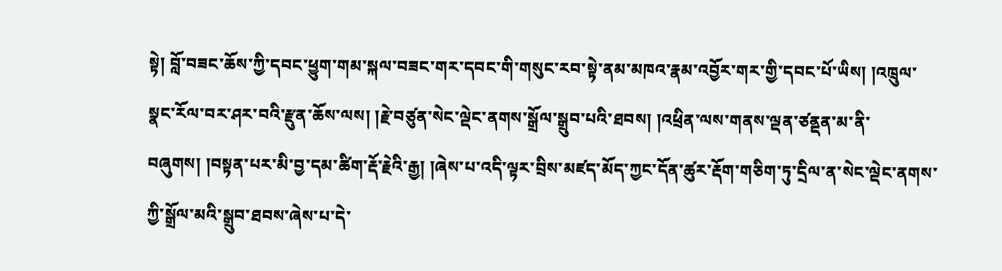སྟེ། བློ་བཟང་ཆོས་ཀྱི་དབང་ཕྱུག་གམ་སྐལ་བཟང་གར་དབང་གི་གསུང་རབ་སྟེ་ནམ་མཁའ་རྣམ་འབྱོར་གར་གྱི་དབང་པོ་ཡིས། །འཁྲུལ་སྣང་རོལ་བར་ཤར་བའི་རྫུན་ཆོས་ལས། །རྗེ་བཙུན་སེང་ལྡེང་ནགས་སྒྲོལ་སྒྲུབ་པའི་ཐབས། །འཕྲིན་ལས་གནས་ལྡན་ཙནྡན་མ་ནི་བཞུགས། །བསྟན་པར་མི་བྱ་དམ་ཚིག་རྡོ་རྗེའི་རྒྱ། །ཞེས་པ་འདི་ལྟར་བྲིས་མཛད་མོད་ཀྱང་དོན་ཚུར་རྡོག་གཅིག་ཏུ་དྲིལ་ན་སེང་ལྡེང་ནགས་ཀྱི་སྒྲོལ་མའི་སྒྲུབ་ཐབས་ཞེས་པ་དེ་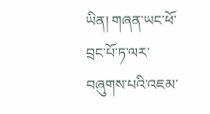ཡིན། གཞན་ཡང་ཕོ་བྲང་པོ་ཏ་ལར་བཞུགས་པའི་འཇམ་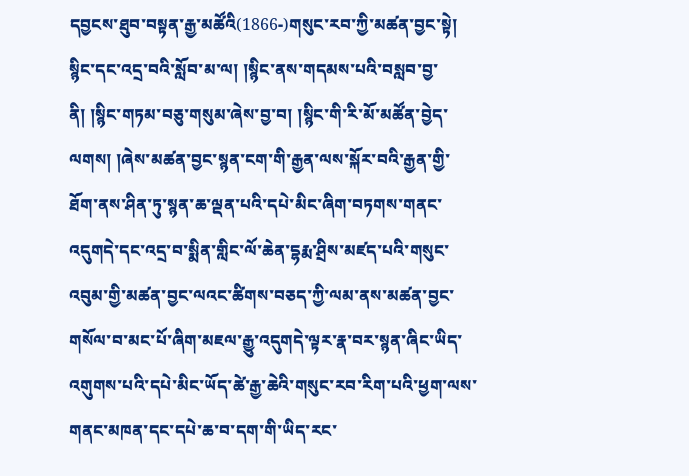དབྱངས་ཐུབ་བསྟན་རྒྱ་མཚོའི(1866-)གསུང་རབ་ཀྱི་མཚན་བྱང་སྟེ། སྙིང་དང་འདྲ་བའི་སློབ་མ་ལ། །སྙིང་ནས་གདམས་པའི་བསླབ་བྱ་ནི། །སྙིང་གཏམ་བཅུ་གསུམ་ཞེས་བྱ་བ། །སྙིང་གི་རི་མོ་མཚོན་བྱེད་ལགས། །ཞེས་མཚན་བྱང་སྙན་ངག་གི་རྒྱན་ལས་སྐོར་བའི་རྒྱན་གྱི་ཐོག་ནས་ཤིན་ཏུ་སྙན་ཆ་ལྡན་པའི་དཔེ་མིང་ཞིག་བཏགས་གནང་འདུགདེ་དང་འདྲ་བ་སྨིན་གླིང་ལོ་ཆེན་དྷརྨ་ཤྲིས་མཛད་པའི་གསུང་འབུམ་གྱི་མཚན་བྱང་ལའང་ཚིགས་བཅད་ཀྱི་ལམ་ནས་མཚན་བྱང་གསོལ་བ་མང་པོ་ཞིག་མཇལ་རྒྱུ་འདུགདེ་ལྟར་རྣ་བར་སྙན་ཞིང་ཡིད་འགུགས་པའི་དཔེ་མིང་ཡོད་ཚེ་རྒྱ་ཆེའི་གསུང་རབ་རིག་པའི་ཕྱག་ལས་གནང་མཁན་དང་དཔེ་ཆ་བ་དག་གི་ཡིད་རང་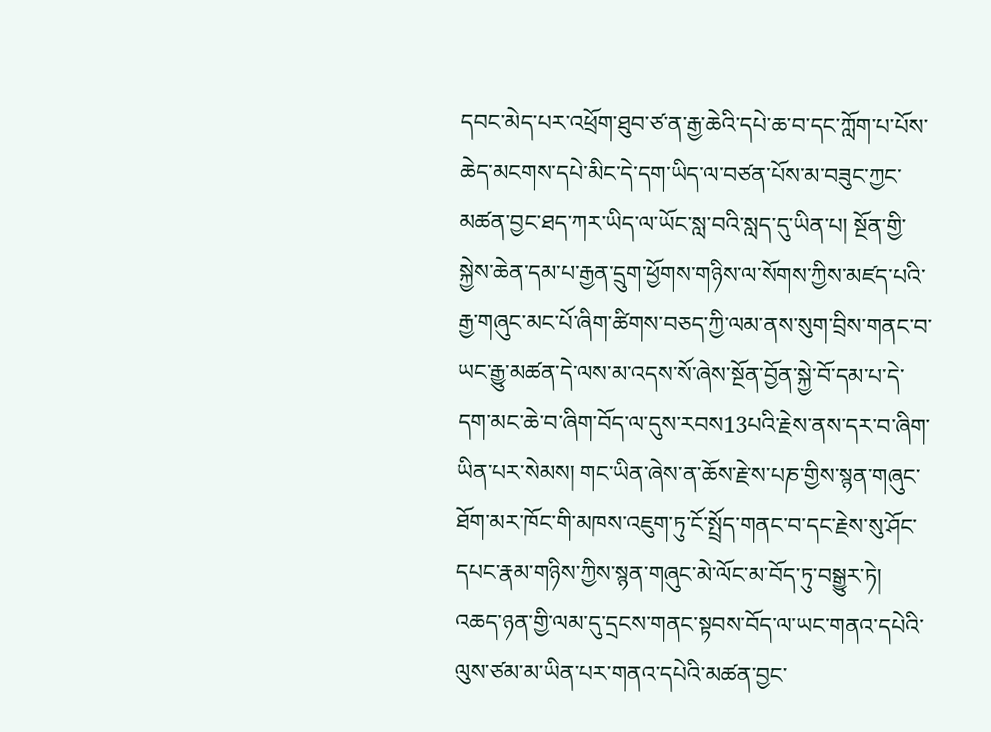དབང་མེད་པར་འཕྲོག་ཐུབ་ཙ་ན་རྒྱ་ཆེའི་དཔེ་ཆ་བ་དང་ཀློག་པ་པོས་ཆེད་མངགས་དཔེ་མིང་དེ་དག་ཡིད་ལ་བཙན་པོས་མ་བཟུང་ཀྱང་མཚན་བྱང་ཐད་ཀར་ཡིད་ལ་ཡོང་སླ་བའི་སླད་དུ་ཡིན་པ། སྔོན་གྱི་སྐྱེས་ཆེན་དམ་པ་རྒྱན་དྲུག་ཕྱོགས་གཉིས་ལ་སོགས་ཀྱིས་མཛད་པའི་རྒྱ་གཞུང་མང་པོ་ཞིག་ཚིགས་བཅད་ཀྱི་ལམ་ནས་སུག་བྲིས་གནང་བ་ཡང་རྒྱུ་མཚན་དེ་ལས་མ་འདས་སོ་ཞེས་སྔོན་བྱོན་སྐྱེ་བོ་དམ་པ་དེ་དག་མང་ཆེ་བ་ཞིག་བོད་ལ་དུས་རབས13པའི་རྗེས་ནས་དར་བ་ཞིག་ཡིན་པར་སེམས། གང་ཡིན་ཞེས་ན་ཆོས་རྗེ་ས་པཎ་གྱིས་སྙན་གཞུང་ཐོག་མར་ཁོང་གི་མཁས་འཇུག་ཏུ་ངོ་སྤྲོད་གནང་བ་དང་རྗེས་སུ་ཤོང་དཔང་རྣམ་གཉིས་ཀྱིས་སྙན་གཞུང་མེ་ལོང་མ་བོད་ཏུ་བསྒྱུར་ཏེ། འཆད་ཉན་གྱི་ལམ་དུ་དྲངས་གནང་སྟབས་བོད་ལ་ཡང་གནའ་དཔེའི་ལུས་ཙམ་མ་ཡིན་པར་གནའ་དཔེའི་མཚན་བྱང་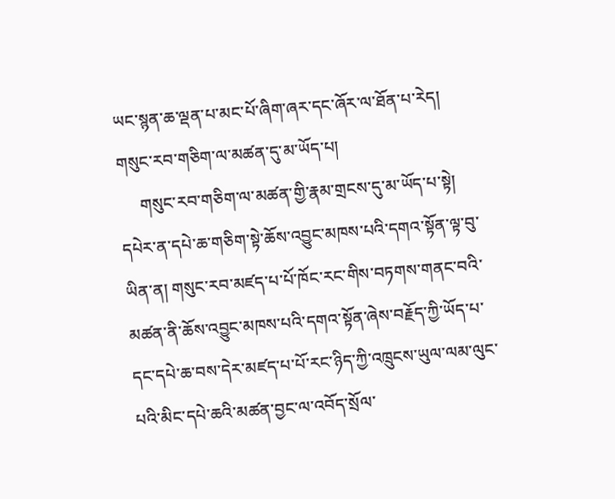ཡང་སྙན་ཆ་ལྡན་པ་མང་པོ་ཞིག་ཞར་དང་ཞོར་ལ་ཐོན་པ་རེད།
གསུང་རབ་གཅིག་ལ་མཚན་དུ་མ་ཡོད་པ།
     གསུང་རབ་གཅིག་ལ་མཚན་གྱི་རྣམ་གྲངས་དུ་མ་ཡོད་པ་སྟེ། དཔེར་ན་དཔེ་ཆ་གཅིག་སྟེ་ཆོས་འབྱུང་མཁས་པའི་དགའ་སྟོན་ལྟ་བུ་ཡིན་ན། གསུང་རབ་མཛད་པ་པོ་ཁོང་རང་གིས་བཏགས་གནང་བའི་མཚན་ནི་ཆོས་འབྱུང་མཁས་པའི་དགའ་སྟོན་ཞེས་བརྗོད་ཀྱི་ཡོད་པ་དང་དཔེ་ཆ་བས་དེར་མཛད་པ་པོ་རང་ཉིད་ཀྱི་འཁྲུངས་ཡུལ་ལམ་ལུང་པའི་མིང་དཔེ་ཆའི་མཚན་བྱང་ལ་འབོད་སྲོལ་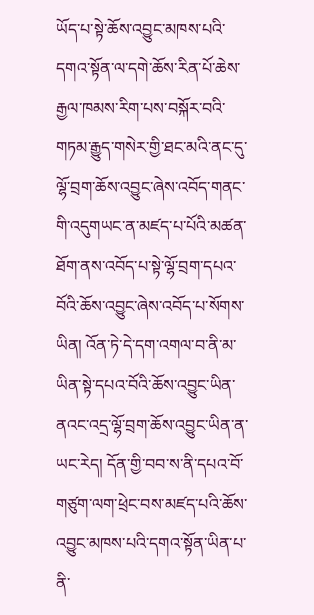ཡོད་པ་སྟེ་ཆོས་འབྱུང་མཁས་པའི་དགའ་སྟོན་ལ་དགེ་ཆོས་རིན་པོ་ཆེས་རྒྱལ་ཁམས་རིག་པས་བསྐོར་བའི་གཏམ་རྒྱུད་གསེར་གྱི་ཐང་མའི་ནང་དུ་ལྷོ་བྲག་ཆོས་འབྱུང་ཞེས་འབོད་གནང་གི་འདུགཡང་ན་མཛད་པ་པོའི་མཚན་ཐོག་ནས་འབོད་པ་སྟེ་ལྷོ་བྲག་དཔའ་བོའི་ཆོས་འབྱུང་ཞེས་འབོད་པ་སོགས་ཡིན། འོན་ཏེ་དེ་དག་འགལ་བ་ནི་མ་ཡིན་སྟེ་དཔའ་བོའི་ཆོས་འབྱུང་ཡིན་ནའང་འདྲ་ལྷོ་བྲག་ཆོས་འབྱུང་ཡིན་ན་ཡང་རེད། དོན་གྱི་བབ་ས་ནི་དཔའ་བོ་གཙུག་ལག་ཕྲེང་བས་མཛད་པའི་ཆོས་འབྱུང་མཁས་པའི་དགའ་སྟོན་ཡིན་པ་ནི་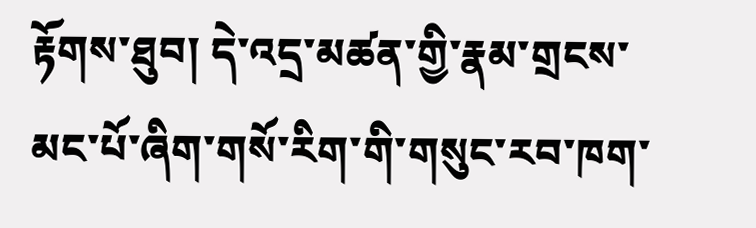རྟོགས་ཐུབ། དེ་འདྲ་མཚན་གྱི་རྣམ་གྲངས་མང་པོ་ཞིག་གསོ་རིག་གི་གསུང་རབ་ཁག་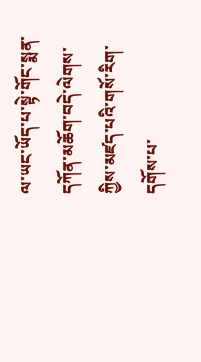ལ་ཡང་ཡོད་པ་སྟེ་གོང་སྨན་དཀོན་མཆོག་བདེ་ལེགས་ཀྱིས་མཛད་པའི་གསོ་རིག་དགོས་པ་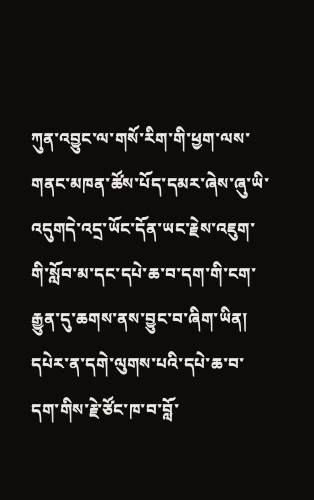ཀུན་འབྱུང་ལ་གསོ་རིག་གི་ཕྱག་ལས་གནང་མཁན་ཚོས་པོད་དམར་ཞེས་ཞུ་ཡི་འདུགདེ་འདྲ་ཡོང་དོན་ཡང་རྗེས་འཇུག་གི་སློབ་མ་དང་དཔེ་ཆ་བ་དག་གི་ངག་རྒྱུན་དུ་ཆགས་ནས་བྱུང་བ་ཞིག་ཡིན། དཔེར་ན་དགེ་ལུགས་པའི་དཔེ་ཆ་བ་དག་གིས་རྗེ་ཙོང་ཁ་བ་བློ་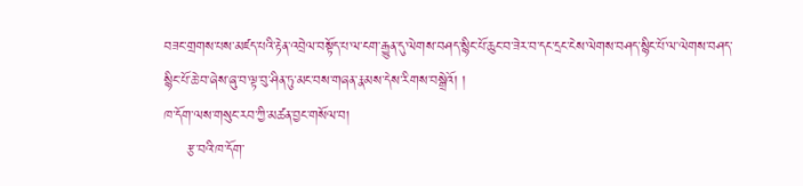བཟང་གྲགས་པས་མཛད་པའི་རྟེན་འབྲེལ་བསྟོད་པ་ལ་ངག་རྒྱུན་དུ་ལེགས་བཤད་སྙིང་པོ་ཆུང་བ་ཟེར་བ་དང་དྲང་ངེས་ལེགས་བཤད་སྙིང་པོ་ལ་ལེགས་བཤད་སྙིང་པོ་ཆེ་བ་ཞེས་ཞུ་བ་ལྟ་བུ་ཤིན་ཏུ་མང་བས་གཞན་རྣམས་དེས་རིགས་བསྒྲེའོ། །
ཁ་དོག་ལས་གསུང་རབ་ཀྱི་མཚན་བྱང་གསོལ་བ།
     རྩ་བའི་ཁ་དོག་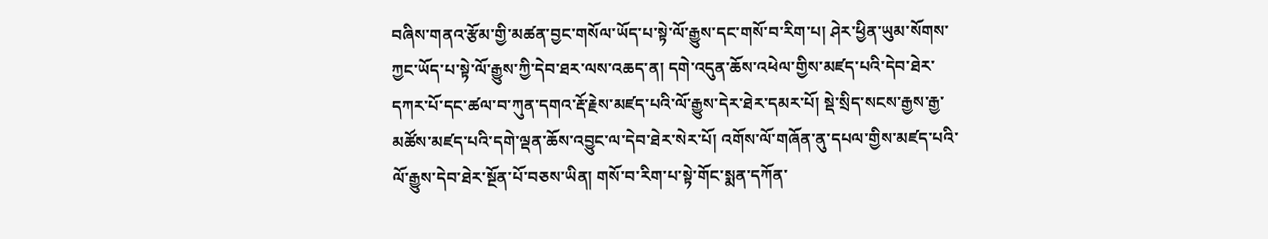བཞིས་གནའ་རྩོམ་གྱི་མཚན་བྱང་གསོལ་ཡོད་པ་སྟེ་ལོ་རྒྱུས་དང་གསོ་བ་རིག་པ། ཤེར་ཕྱིན་ཡུམ་སོགས་ཀྱང་ཡོད་པ་སྟེ་ལོ་རྒྱུས་ཀྱི་དེབ་ཐར་ལས་འཆད་ན། དགེ་འདུན་ཆོས་འཕེལ་གྱིས་མཛད་པའི་དེབ་ཐེར་དཀར་པོ་དང་ཚལ་བ་ཀུན་དགའ་རྡོ་རྗེས་མཛད་པའི་ལོ་རྒྱུས་དེར་ཐེར་དམར་པོ། སྡེ་སྲིད་སངས་རྒྱས་རྒྱ་མཚོས་མཛད་པའི་དགེ་ལྡན་ཆོས་འབྱུང་ལ་དེབ་ཐེར་སེར་པོ། འགོས་ལོ་གཞོན་ནུ་དཔལ་གྱིས་མཛད་པའི་ལོ་རྒྱུས་དེབ་ཐེར་སྔོན་པོ་བཅས་ཡིན། གསོ་བ་རིག་པ་སྟེ་གོང་སྨན་དཀོན་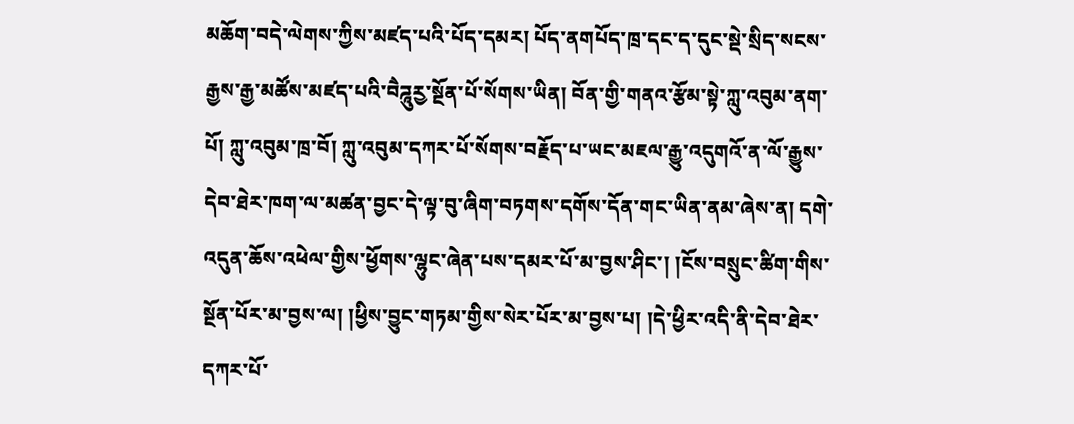མཆོག་བདེ་ལེགས་ཀྱིས་མཛད་པའི་པོད་དམར། པོད་ནགཔོད་ཁྲ་དང་ད་དུང་སྡེ་སྲིད་སངས་རྒྱས་རྒྱ་མཚོས་མཛད་པའི་བཻཌཱུརྱ་སྔོན་པོ་སོགས་ཡིན། བོན་གྱི་གནའ་རྩོམ་སྟེ་ཀླུ་འབུམ་ནག་པོ། ཀླུ་འབུམ་ཁྲ་བོ། ཀླུ་འབུམ་དཀར་པོ་སོགས་བརྗོད་པ་ཡང་མཇལ་རྒྱུ་འདུགའོ་ན་ལོ་རྒྱུས་དེབ་ཐེར་ཁག་ལ་མཚན་བྱང་དེ་ལྟ་བུ་ཞིག་བཏགས་དགོས་དོན་གང་ཡིན་ནམ་ཞེས་ན། དགེ་འདུན་ཆོས་འཕེལ་གྱིས་ཕྱོགས་ལྷུང་ཞེན་པས་དམར་པོ་མ་བྱས་ཤིང་། །ངོས་བསྲུང་ཚིག་གིས་སྔོན་པོར་མ་བྱས་ལ། །ཕྱིས་བྱུང་གཏམ་གྱིས་སེར་པོར་མ་བྱས་པ། །དེ་ཕྱིར་འདི་ནི་དེབ་ཐེར་དཀར་པོ་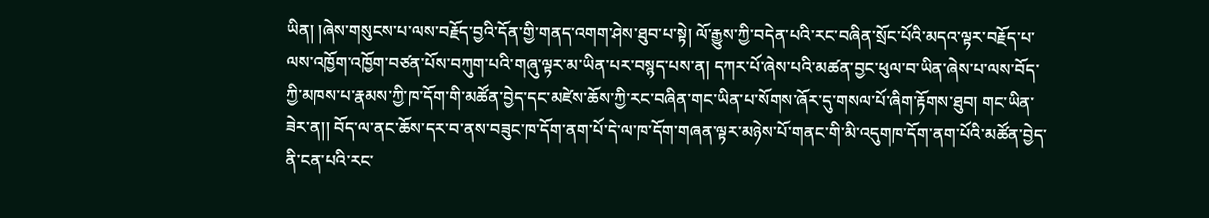ཡིན། །ཞེས་གསུངས་པ་ལས་བརྗོད་བྱའི་དོན་གྱི་གནད་འགག་ཤེས་ཐུབ་པ་སྟེ། ལོ་རྒྱུས་ཀྱི་བདེན་པའི་རང་བཞིན་སྲོང་པོའི་མདའ་ལྟར་བརྗོད་པ་ལས་འཁྱོག་འཁྱོག་བཙན་པོས་བཀུག་པའི་གཞུ་ལྟར་མ་ཡིན་པར་བསྙད་པས་ན། དཀར་པོ་ཞེས་པའི་མཚན་བྱང་ཕུལ་བ་ཡིན་ཞེས་པ་ལས་བོད་ཀྱི་མཁས་པ་རྣམས་ཀྱི་ཁ་དོག་གི་མཚོན་བྱེད་དང་མཛེས་ཆོས་ཀྱི་རང་བཞིན་གང་ཡིན་པ་སོགས་ཞོར་དུ་གསལ་པོ་ཞིག་རྟོགས་ཐུབ། གང་ཡིན་ཟེར་ན།། བོད་ལ་ནང་ཆོས་དར་བ་ནས་བཟུང་ཁ་དོག་ནག་པོ་དེ་ལ་ཁ་དོག་གཞན་ལྟར་མཉེས་པོ་གནང་གི་མི་འདུགཁ་དོག་ནག་པོའི་མཚོན་བྱེད་ནི་ངན་པའི་རང་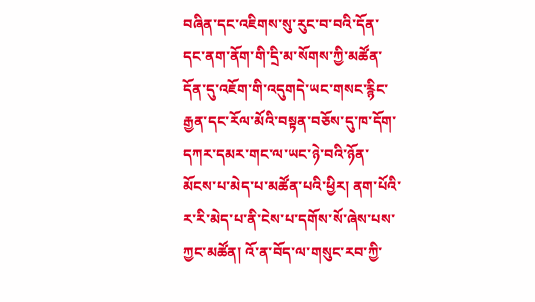བཞིན་དང་འཇིགས་སུ་རུང་བ་བའི་དོན་དང་ནག་ནོག་གི་དྲི་མ་སོགས་ཀྱི་མཚོན་དོན་དུ་འཇོག་གི་འདུགདེ་ཡང་གསང་རྙིང་རྒྱན་དང་རོལ་མོའི་བསྟན་བཅོས་དུ་ཁ་དོག་དཀར་དམར་གང་ལ་ཡང་ཉེ་བའི་ཉོན་མོངས་པ་མེད་པ་མཚོན་པའི་ཕྱིར། ནག་པོའི་ར་རི་མེད་པ་ནི་ངེས་པ་དགོས་སོ་ཞེས་པས་ཀྱང་མཚོན། འོ་ན་བོད་ལ་གསུང་རབ་ཀྱི་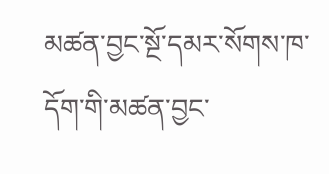མཚན་བྱང་སྔོ་དམར་སོགས་ཁ་དོག་གི་མཚན་བྱང་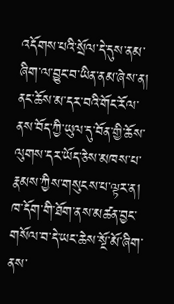འདོགས་པའི་སྲོལ་དེ་དུས་ནམ་ཞིག་ལ་བྱུང་བ་ཡིན་ནམ་ཞེས་ན། ནང་ཆོས་མ་དར་བའི་གོང་རོལ་ནས་བོད་ཀྱི་ཡུལ་དུ་བོན་གྱི་ཆོས་ལུགས་དར་ཡོད་ཅེས་མཁས་པ་རྣམས་ཀྱིས་གསུངས་པ་ལྟར་ན། ཁ་དོག་གི་ཐོག་ནས་མཚན་བྱང་གསོལ་བ་དེ་ཡང་ཆེས་སྔོ་མོ་ཞིག་ནས་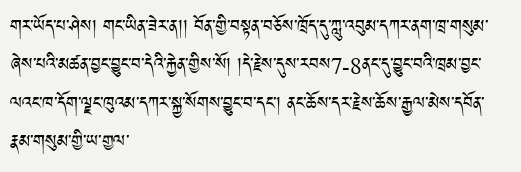གར་ཡོད་པ་ཤེས། གང་ཡིན་ཟེར་ན།། བོན་གྱི་བསྟན་བཅོས་ཁྲོད་དུ་ཀླུ་འབུམ་དཀར་ནག་ཁྲ་གསུམ་ཞེས་པའི་མཚན་བྱང་བྱུང་བ་དེའི་རྐྱེན་གྱིས་སོ། །དེ་རྗེས་དུས་རབས7-8ནང་དུ་བྱུང་བའི་ཁྲམ་བྱང་ལའང་ཁ་དོག་ལྗང་ཁུའམ་དཀར་སྐྱ་སོགས་བྱུང་བ་དང་། ནང་ཆོས་དར་རྗེས་ཆོས་རྒྱལ་མེས་དབོན་རྣམ་གསུམ་གྱི་ཡ་གྱལ་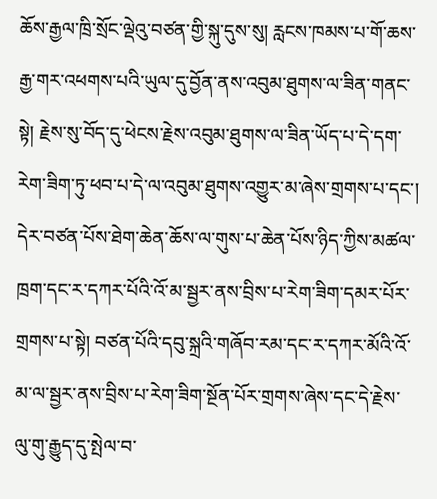ཆོས་རྒྱལ་ཁྲི་སྲོང་ལྡེའུ་བཙན་གྱི་སྐུ་དུས་སུ། རླངས་ཁམས་པ་གོ་ཆས་རྒྱ་གར་འཕགས་པའི་ཡུལ་དུ་བྱོན་ནས་འབུམ་ཐུགས་ལ་ཟིན་གནང་སྟེ། རྗེས་སུ་བོད་དུ་ཕེངས་རྗེས་འབུམ་ཐུགས་ལ་ཟིན་ཡོད་པ་དེ་དག་རེག་ཟིག་ཏུ་ཕབ་པ་དེ་ལ་འབུམ་ཐུགས་འགྱུར་མ་ཞེས་གྲགས་པ་དང་། དེར་བཙན་པོས་ཐེག་ཆེན་ཆོས་ལ་གུས་པ་ཆེན་པོས་ཉིད་ཀྱིས་མཚལ་ཁྲག་དང་ར་དཀར་པོའི་འོ་མ་སྦྱར་ནས་བྲིས་པ་རེག་ཟིག་དམར་པོར་གྲགས་པ་སྟེ། བཙན་པོའི་དབུ་སྐྲའི་གཞོབ་རམ་དང་ར་དཀར་མོའི་འོ་མ་ལ་སྦྱར་ནས་བྲིས་པ་རེག་ཟིག་སྔོན་པོར་གྲགས་ཞེས་དང་དེ་རྗེས་ལུ་གུ་རྒྱུད་དུ་སྤེལ་བ་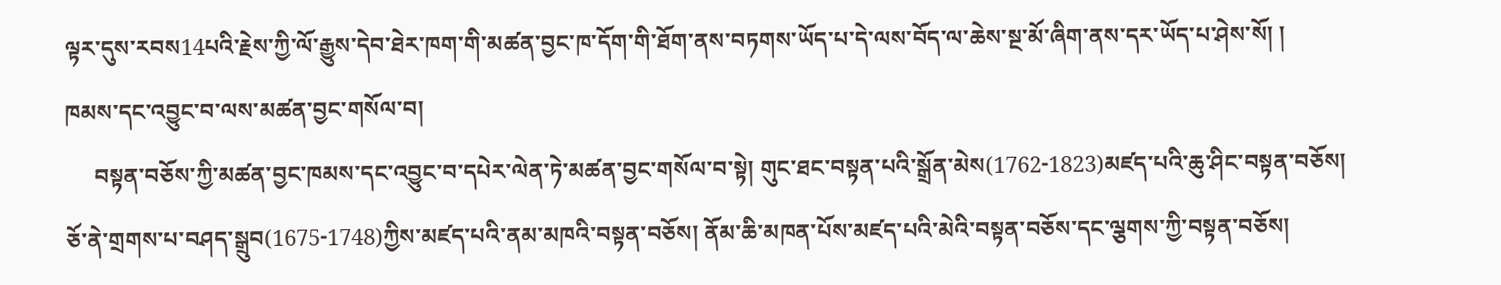ལྟར་དུས་རབས14པའི་རྗེས་ཀྱི་ལོ་རྒྱུས་དེབ་ཐེར་ཁག་གི་མཚན་བྱང་ཁ་དོག་གི་ཐོག་ནས་བཏགས་ཡོད་པ་དེ་ལས་བོད་ལ་ཆེས་སྔ་མོ་ཞིག་ནས་དར་ཡོད་པ་ཤེས་སོ། །
ཁམས་དང་འབྱུང་བ་ལས་མཚན་བྱང་གསོལ་བ།
     བསྟན་བཅོས་ཀྱི་མཚན་བྱང་ཁམས་དང་འབྱུང་བ་དཔེར་ལེན་ཏེ་མཚན་བྱང་གསོལ་བ་སྟེ། གུང་ཐང་བསྟན་པའི་སྒྲོན་མེས(1762-1823)མཛད་པའི་ཆུ་ཤིང་བསྟན་བཅོས། ཅོ་ནེ་གྲགས་པ་བཤད་སྒྲུབ(1675-1748)ཀྱིས་མཛད་པའི་ནམ་མཁའི་བསྟན་བཅོས། ནོམ་ཆི་མཁན་པོས་མཛད་པའི་མེའི་བསྟན་བཅོས་དང་ལྕགས་ཀྱི་བསྟན་བཅོས།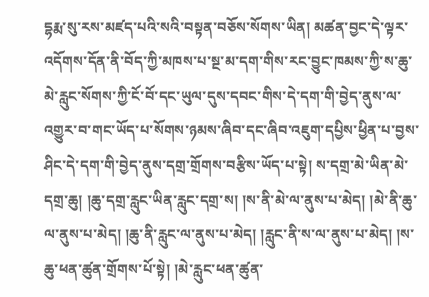དྷརྨ་སུ་རས་མཛད་པའི་སའི་བསྟན་བཅོས་སོགས་ཡིན། མཚན་བྱང་དེ་ལྟར་འདོགས་དོན་ནི་བོད་ཀྱི་མཁས་པ་སྔ་མ་དག་གིས་རང་བྱུང་ཁམས་ཀྱི་ས་ཆུ་མེ་རླུང་སོགས་ཀྱི་ངོ་བོ་དང་ཡུལ་དུས་དབང་གིས་དེ་དག་གི་བྱེད་ནུས་ལ་འགྱུར་བ་གང་ཡོད་པ་སོགས་ཉམས་ཞིབ་དང་ཞིབ་འཇུག་དཔྱིས་ཕྱིན་པ་བྱས་ཤིང་དེ་དག་གི་བྱེད་ནུས་དགྲ་གྲོགས་བརྩིས་ཡོད་པ་སྟེ། ས་དགྲ་མེ་ཡིན་མེ་དགྲ་ཆུ། །ཆུ་དགྲ་རླུང་ཡིན་རླུང་དགྲ་ས། །ས་ནི་མེ་ལ་ནུས་པ་མེད། །མེ་ནི་ཆུ་ལ་ནུས་པ་མེད། །ཆུ་ནི་རླུང་ལ་ནུས་པ་མེད། །རླུང་ནི་ས་ལ་ནུས་པ་མེད། །ས་ཆུ་ཕན་ཚུན་གྲོགས་པོ་སྟེ། །མེ་རླུང་ཕན་ཚུན་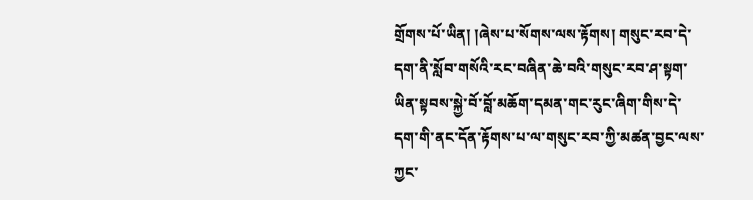གྲོགས་པོ་ཡིན། །ཞེས་པ་སོགས་ལས་རྟོགས། གསུང་རབ་དེ་དག་ནི་སློབ་གསོའི་རང་བཞིན་ཆེ་བའི་གསུང་རབ་ཤ་སྟག་ཡིན་སྟབས་སྐྱེ་བོ་བློ་མཆོག་དམན་གང་རུང་ཞིག་གིས་དེ་དག་གི་ནང་དོན་རྟོགས་པ་ལ་གསུང་རབ་ཀྱི་མཚན་བྱང་ལས་ཀྱང་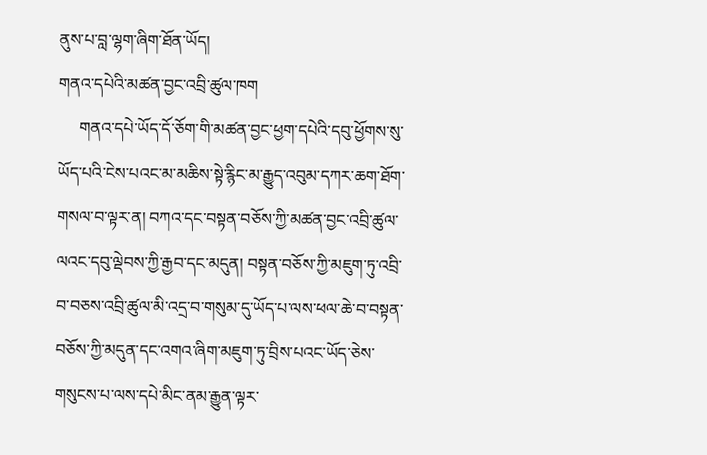ནུས་པ་བླ་ལྷག་ཞིག་ཐོན་ཡོད།
གནའ་དཔེའི་མཚན་བྱང་འབྲི་ཚུལ་ཁག
     གནའ་དཔེ་ཡོད་དོ་ཅོག་གི་མཚན་བྱང་ཕྱག་དཔེའི་དབུ་ཕྱོགས་སུ་ཡོད་པའི་ངེས་པའང་མ་མཆིས་སྟེ་རྙིང་མ་རྒྱུད་འབུམ་དཀར་ཆག་ཐོག་གསལ་བ་ལྟར་ན། བཀའ་དང་བསྟན་བཅོས་ཀྱི་མཚན་བྱང་འབྲི་ཚུལ་ལའང་དབུ་ལྡེབས་ཀྱི་རྒྱབ་དང་མདུན། བསྟན་བཅོས་ཀྱི་མཇུག་ཏུ་འབྲི་བ་བཅས་འབྲི་ཚུལ་མི་འདྲ་བ་གསུམ་དུ་ཡོད་པ་ལས་ཕལ་ཆེ་བ་བསྟན་བཅོས་ཀྱི་མདུན་དང་འགའ་ཞིག་མཇུག་ཏུ་བྲིས་པའང་ཡོད་ཅེས་གསུངས་པ་ལས་དཔེ་མིང་ནམ་རྒྱུན་ལྟར་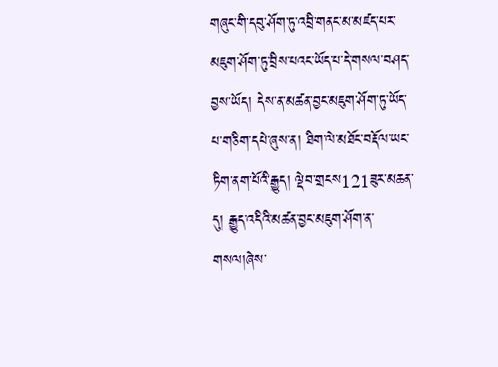གཞུང་གི་དབུ་ཤོག་ཏུ་འབྲི་གནང་མ་མཛད་པར་མཇུག་ཤོག་ཏུ་བྲིས་པའང་ཡོད་པ་དེ་གསལ་བཤད་བྱས་ཡོད། དེས་ན་མཚན་བྱང་མཇུག་ཤོག་ཏུ་ཡོད་པ་གཅིག་དཔེ་ཞུས་ན། ཐིག་ལེ་མཐོང་བརྡོལ་ཡང་ཏིག་ནག་པོའི་རྒྱུད། ལྡེབ་གྲངས121ཟུར་མཆན་དུ། རྒྱུད་འདིའི་མཚན་བྱང་མཇུག་ཤོག་ན་གསལ།ཞེས་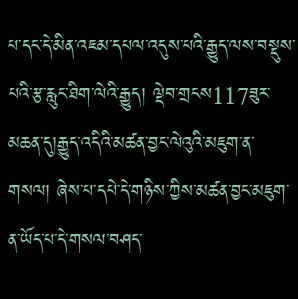པ་དང་དེ་མིན་འཇམ་དཔལ་འདུས་པའི་རྒྱུད་ལས་བསྡུས་པའི་རྩ་རླུང་ཐིག་ལེའི་རྒྱུད། ལྡེབ་གྲངས117ཟུར་མཆན་དུ།རྒྱུད་འདིའི་མཚན་བྱང་ལེའུའི་མཇུག་ན་གསལ། ཞེས་པ་དཔེ་དེ་གཉིས་ཀྱིས་མཚན་བྱང་མཇུག་ན་ཡོད་པ་དེ་གསལ་བཤད་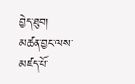བྱེད་ཐུབ།
མཚན་བྱང་ལས་མཛད་པོ་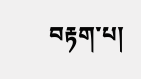བརྟག་པ།